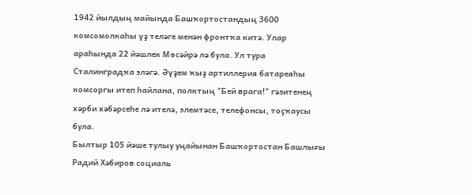1942 йылдың майында Башҡортостандың 3600 комсомолкаһы үҙ теләге менән фронтҡа китә. Улар араһында 22 йәшлек Мөсәйрә лә була. Ул тура Сталинградҡа эләгә. Әүҙем ҡыҙ артиллерия батареяһы комсоргы итеп һайлана, полктың "Бей врага!" гәзитенең хәрби хәбәрсеһе лә ителә, элемтәсе, телефонсы, тоҫҡаусы була.
Былтыр 105 йәше тулыу уңайынан Башҡортостан Башлығы Радий Хәбиров социаль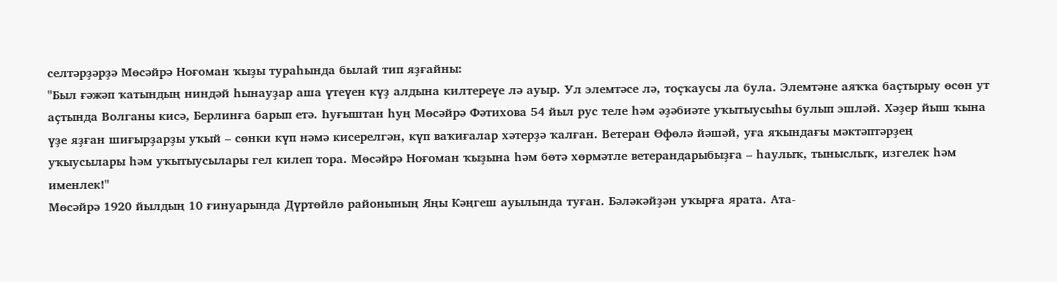селтәрҙәрҙә Мөсәйрә Ноғоман ҡыҙы тураһында былай тип яҙғайны:
"Был ғәжәп ҡатындың ниндәй һынауҙар аша үтеүен күҙ алдына килтереүе лә ауыр. Ул элемтәсе лә, тоҫҡаусы ла була. Элемтәне аяҡҡа баҫтырыу өсөн ут аҫтында Волганы кисә, Берлинға барып етә. Һуғыштан һуң Мөсәйрә Фәтихова 54 йыл рус теле һәм әҙәбиәте уҡытыусыһы булып эшләй. Хәҙер йыш ҡына үҙе яҙған шиғырҙарҙы уҡый – сөнки күп нәмә кисерелгән, күп ваҡиғалар хәтерҙә ҡалған. Ветеран Өфөлә йәшәй, уға яҡындағы мәктәптәрҙең уҡыусылары һәм уҡытыусылары гел килеп тора. Мөсәйрә Ноғоман ҡыҙына һәм бөтә хөрмәтле ветерандарыбыҙға – һаулыҡ, тыныслыҡ, изгелек һәм именлек!"
Мөсәйрә 1920 йылдың 10 ғинуарында Дүртөйлө районының Яңы Кәңгеш ауылында туған. Бәләкәйҙән уҡырға ярата. Ата-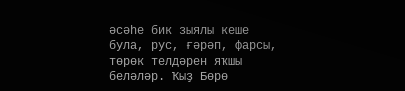әсәһе бик зыялы кеше була, рус, ғәрәп, фарсы, төрөк телдәрен яҡшы беләләр. Ҡыҙ Бөрө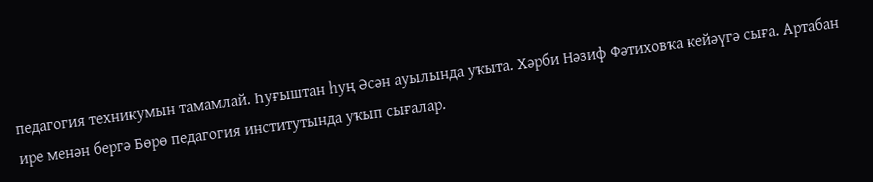педагогия техникумын тамамлай. Һуғыштан һуң Әсән ауылында уҡыта. Хәрби Нәзиф Фәтиховҡа кейәүгә сыға. Артабан ире менән бергә Бөрө педагогия институтында уҡып сығалар.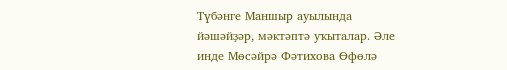Түбәнге Маншыр ауылында йәшәйҙәр, мәктәптә уҡыталар. Әле инде Мөсәйрә Фәтихова Өфөлә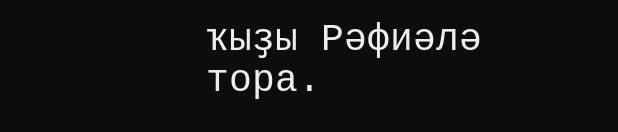ҡыҙы Рәфиәлә тора.